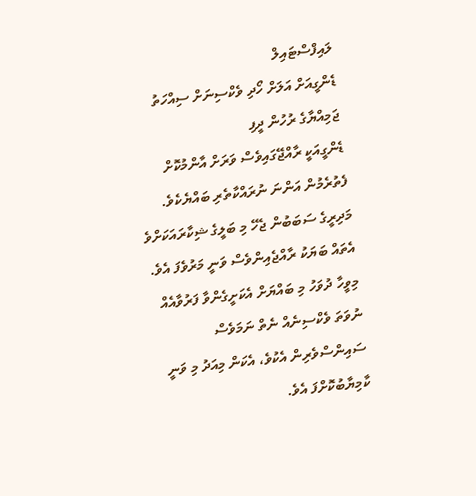ލައިފްސްޓައިލް
ޑެންގީއަށް އަލަށް ހޯދި ވެކްސިނަށް ސިއްހަތު ޖަމިއްޔާގެ ރުހުން ދީފި
ޑެންގީއަކީ ރާއްޖޭގައިވެސް ވަރަށް އާންމުކޮށް ފެތުރެމުން އަންނަ ނުރައްކާތެރި ބައްޔެކެވެ. މަދިރީގެ ސަބަބުން ޖެހޭ މި ބަލީގެ ޝިކާރައަކަށްވެ އެތައް ބަޔަކު ރާއްޖެއިންވެސް ވަނީ މަރުވެފަ އެވެ. މިވީހާ ދުވަހު މި ބައްޔަށް އެކަށީގެންވާ ފަރުވާއެއް ނުވަތަ ވެކްސިނެއް ނެތް ނަމަވެސް ސައިންސްވެރިން އެކުވެ، އެކަން މިއަދު މި ވަނީ ކާމިޔާބުކޮށްފަ އެވެ.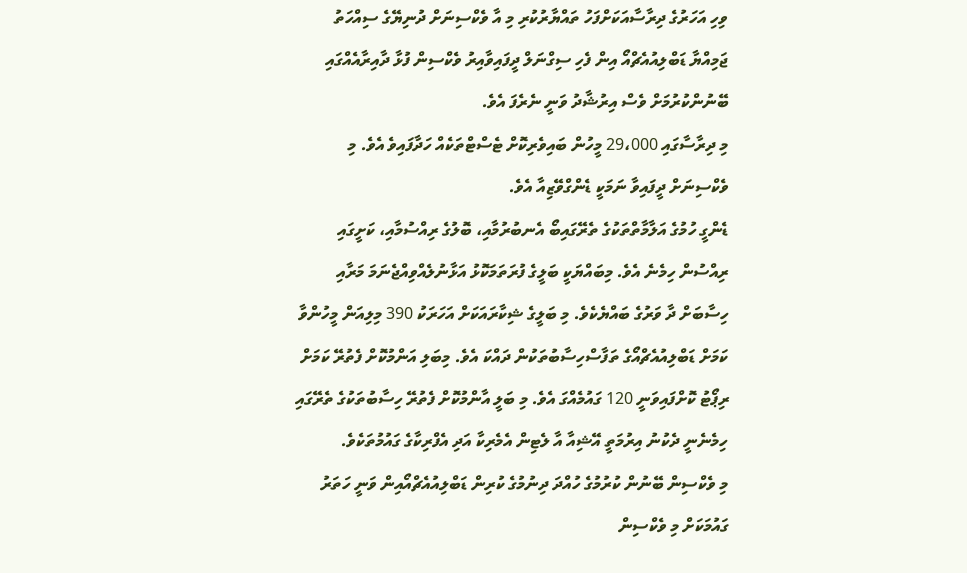ވިހި އަހަރުގެ ދިރާސާއަކަށްފަހު ތައްޔާރުކުރި މި އާ ވެކްސިނަށް ދުނިޔޭގެ ސިއްހަތު ޖަމިއްޔާ ޑަބްލިއުއެޗްއޯ އިން ފެހި ސިގްނަލް ދީފައިވާއިރު ވެކްސިން ފުޅާ ދާއިރާއެއްގައި ބޭނުންކުރުމަށް ވެސް އިރުޝާދު ވަނީ ނެރެފަ އެވެ.
މި ދިރާސާގައި 29،000 މީހުން ބައިވެރިކޮށް ޓެސްޓްތަކެއް ހަދާފައިވެ އެވެ. މި ވެކްސިނަށް ދީފައިވާ ނަމަކީ ޑެންގްވޭޒިއާ އެވެ.
ޑެންގީ ހުމުގެ އަލާމާތްތަކުގެ ތެރޭގައިބޯ އެނބުރުމާއި، ބޮލުގެ ރިއްސުމާއި، ކަށީގައި ރިއްސުން ހިމެނެ އެވެ. މިބައްޔަކީ ބަލީގެ ފުރަތަމަކޮޅު އަޅާނުލެއްވިއްޖެނަމަ މަރާއި ހިސާބަށް ދާ ވަރުގެ ބައްޔެކެވެ. މި ބަލީގެ ޝިކާރައަކަށް އަހަރަކު 390 މިލިއަން މީހުންވާ ކަމަށް ޑަބްލިއުއެޗްއޯގެ ތަފާސްހިސާބުތަކުން ދައްކަ އެވެ. މިބަލި އަންމުކޮށް ފެތުރޭ ކަމަށް ރިޕޯޓު ކޮށްފައިވަނީ 120 ގައުމެއްގަ އެވެ. މި ބަލީ އާންމުކޮށް ފެތުރޭ ހިސާބުތަކުގެ ތެރޭގައި ހިމެނެނީ ދެކުނު އިރުމަތީ އޭޝިއާ އާ ލެޓިން އެމެރިކާ އަދި އެފްރިކާގެ ގައުމުތަކެވެ.
މި ވެކްސިން ބޭނުން ކުރުމުގެ ހުއްދަ ދިނުމުގެ ކުރިން ޑަބްލިއުއެޗްއޯއިން ވަނީ ހަތަރު ގައުމަކަށް މި ވެކްސިން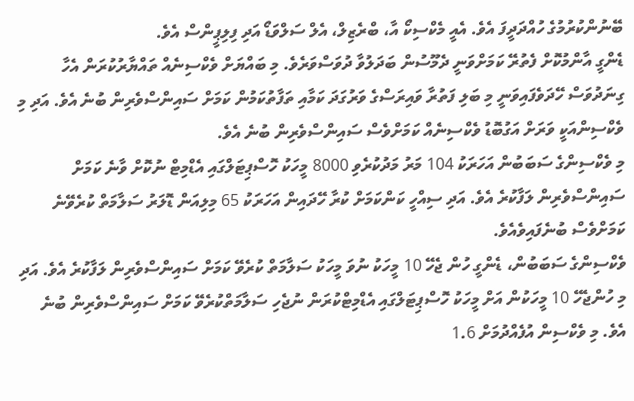ބޭނުންކުރުމުގެ ހުއްދަދީފަ އެވެ. އެއީ މެކްސިކޯ އާ، ބްރެޒިލް، އެލް ސަލްވަޑޯ އަދި ފިލިޕީންސް އެވެ.
ޑެންގީ އާންމުކޮށް ފެތުރޭ ކަމަށްވަނީ ދެމޫސުން ބަދަލުވާ ދުވަސްވަރެވެ. މި ބައްޔަށް ވެކްސިނެއް ތައްޔާރުކުރަން އެހާ ގިނަދުވަސް ހޭދަވެފައިވަނީ މި ބަލި ފަތުރާ ވައިރަސްގެ ވަރުގަދަ ކަމާއި ތަފާތުކަމުން ކަމަށް ސައިންސްވެރިން ބުނެ އެވެ. އަދި މި ވެކްސިންއަކީ ވަރަށް އަގުބޮޑު ވެކްސިނެއް ކަމަށްވެސް ސައިންސްވެރިން ބުނެ އެވެ.
މި ވެކްސިންގެ ސަބަބުން އަހަރަކު 104 މަރު މަދުކުރެވި 8000 މީހަކު ހޮސްޕިޓަލްގައި އެޑްމިޓް ނުކޮށް ވާނެ ކަމަށް ސައިންސްވެރިން ލަފާކުރެ އެވެ. އަދި ސިއްހީ ކަންކަމަށް ކުރާ ހޭދައިން އަހަރަކު 65 މިލިއަން ޑޮލަރު ސަލާމަތް ކުރެވޭނެ ކަމަށްވެސް ބުނެފައިވެއެވެ.
ވެކްސިންގެ ސަބަބުން، ޑެންގީ ހުން ޖެހޭ 10 މީހަކު ނުވަ މީހަކު ސަލާމަތް ކުރެވޭ ކަމަށް ސައިންސްވެރިން ލަފާކުރެ އެވެ. އަދި މި ހުންޖެހޭ 10 މީހަކުން އަށް މީހަކު ހޮސްޕިޓަލްގައި އެޑްމިޓްކުރަން ނުޖެހި ސަލާމަތްކުރެވޭ ކަމަށް ސައިންސްވެރިން ބުނެ އެވެ. މި ވެކްސިން އުފެއްދުމަށް 1.6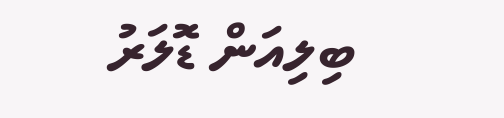ބިލިއަން ޑޮލަރު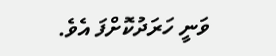ވަނީ ހަރަދުކޮށްފަ އެވެ.